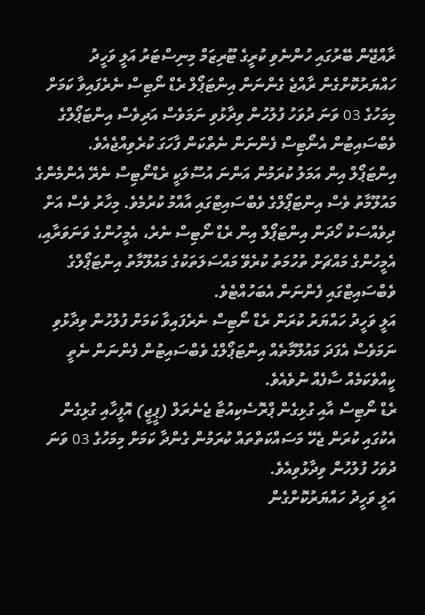ރާއްޖޭން ބޭރުގައި ހުންނެވި ކުރީގެ ޓޫރިޒަމް މިނިސްޓަރު އަލީ ވަހީދު ހައްޔަރުކޮށްގެން ރާއްޖެ ގެންނަން އިންޓަޕޯލް ރެޑް ނޯޓިސް ނެރެފައިވާ ކަމަށް މިމަހުގެ 03 ވަނަ ދުވަހު ފުލުހުން ވިދާޅުވި ނަމަވެސް އަދިވެސް އިންޓަޕޯލްގެ ވެބްސައިޓުން އެނޯޓިސް ފެންނަން ނެތްކަން ފާހަގަ ކުރެވިއްޖެއެވެ.
އިންޓަޕޯލް އިން އަމަލު ކުރަމުން އަންނަ އުސޫލަކީ ރެޑްނޯޓިސް ނެރޭ އެންމެންގެ މައުލޫމާތު ވެސް އިންޓަޕޯލްގެ ވެބްސައިޓްގައި އާއްމު ކުރުމެވެ. މިހާރު ވެސް އަށް ދިވެއްސަކު ހޯދަން އިންޓަޕޯލް އިން ރެޑް ނޯޓިސް ނެރެ، އެމީހުންގެ ވަނަވަރާއި، އެމީހުންގެ މައްޗަށް ތުހުމަތު ކުރެވޭ މައްސަލަތަކުގެ މައުލޫމާތު އިންޓަޕޯލްގެ ވެބްސައިޓްގައި ފެންނަން އެބަހުއްޓެވެ.
އަލީ ވަހީދު ހައްޔަރު ކުރަން ރެޑް ނޯޓިސް ނެރެފައިވާ ކަމަށް ފުލުހުން ވިދާޅުވި ނަމަވެސް އެފަދަ މައުލޫމާތެއް އިންޓަޕޯލްގެ ވެބްސައިޓުން ފެންނަން ނެތީ ކީއްވެކަމެއް ސާފެއް ނުވެއެވެ.
ރެޑް ނޯޓިސް އާއި ގުޅިގެން ޕްރޮސެކިއުޓާ ޖެނެރަލް (ޕީޖީ) އޮފީހާއި ގުޅިގެން އެކުގައި ކުރަން ޖެހޭ މަސައްކަތްތައް ކުރަމުން ގެންދާ ކަމަށް މިމަހުގެ 03 ވަނަ ދުވަހު ފުލުހުން ވިދާޅުވިއެވެ.
އަލީ ވަހީދު ހައްޔަރުކޮށްގެން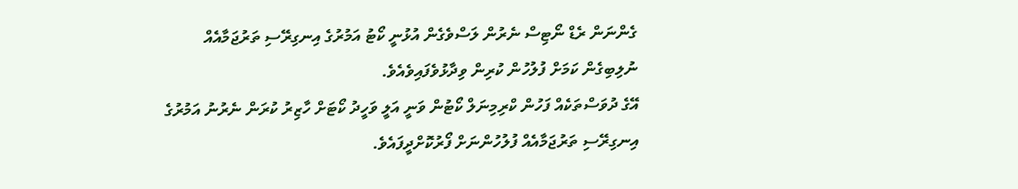ގެންނަން ރެޑް ނޯޓިސް ނެރުން ލަސްވެގެން އުޅުނީ ކޯޓު އަމުރުގެ އިނގިރޭސި ތަރުޖަމާއެއް ނުލިބިގެން ކަމަށް ފުލުހުން ކުރިން ވިދާޅުވެފައިވެއެވެ.
އޭގެ ދުވަސްތަކެއް ފަހުން ކްރިމިނަލް ކޯޓުން ވަނީ އަލީ ވަހީދު ކޯޓަށް ހާޒިރު ކުރަން ނެރުނު އަމުރުގެ އިނގިރޭސި ތަރުޖަމާއެއް ފުލުހުންނަށް ފޯރުކޮށްދީފައެވެ.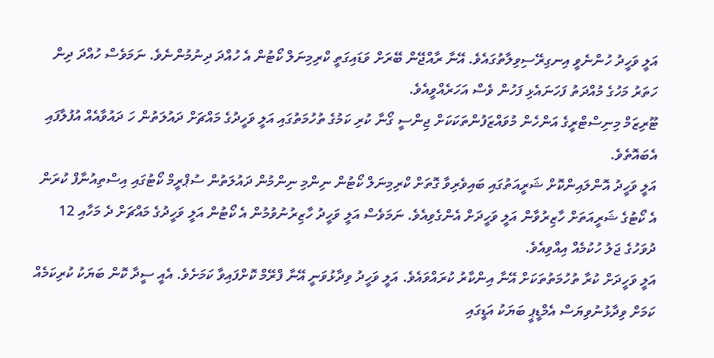އަލީ ވަހީދު ހުންނެވީ އިނގިރޭސިވިލާތުގައެވެ. އޭނާ ރާއްޖޭން ބޭރަށް ވަޑައިގަތީ ކްރިމިނަލް ކޯޓުން އެ ހުއްދަ ދިނުމުންނެވެ. ނަމަވެސް ހުއްދަ ދިން ހަތަރު މަހުގެ މުއްދަތު ފަހަނައެޅި ފަހުން ވެސް އަހަރެއްވީއެވެ.
ޓޫރިޒަމް މިނިސްޓްރީގެ އަންހެން މުވައްޒަފުންތަކަކަށް ޖިންސީ ގޯނާ ކުރި ކަމުގެ ތުހުމަތުގައި އަލީ ވަހީދުގެ މައްޗަށް ދައުލަތުން ހަ ދައުވާއެއް އުފުލާފައި އެބައޮތެވެ.
އަލީ ވަހީދު އޮންލައިންކޮށް ޝަރީއަތުގައި ބައިވެރިވާ ގޮތަށް ކްރިމިނަލް ކޯޓުން ނިންމި ނިންމުން ދައުލަތުން ސުޕްރީމް ކޯޓުގައި އިސްތިއުނާފް ކުރަން އެ ކޯޓުގެ ޝަރީއަތަށް ހާޒިރުވާން އަލީ ވަހީދަށް އެންގެވިއެވެ. ނަމަވެސް އަލީ ވަހީދު ހާޒިރުނުވުމުން އެ ކޯޓުން އަލީ ވަހީދުގެ މައްޗަށް ދެ މަހާއި 12 ދުވަހުގެ ޖަލު ހުކުމެއް އިއްވިއެވެ.
އަލީ ވަހީދަށް ކުރާ ތުހުމަތުތަކަށް އޭނާ އިންކާރު ކުރައްވައެވެ. އަލީ ވަހީދު ވިދާޅުވަނީ އޭނާ ފްރޭމް ކޮށްފައިވާ ކަމަށެވެ. އެއީ ސީދާ ކޮން ބަޔަކު ކުރިކަމެއް ކަމަށް ވިދާޅުނުވިޔަސް އެމްޑީޕީ ބަޔަކު އަޑީގައި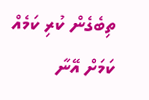ތިބެގެން ކުރި ކަމެއް ކަމަށް އޭނާ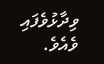ވިދާޅުވެފައި ވެއެވެ.